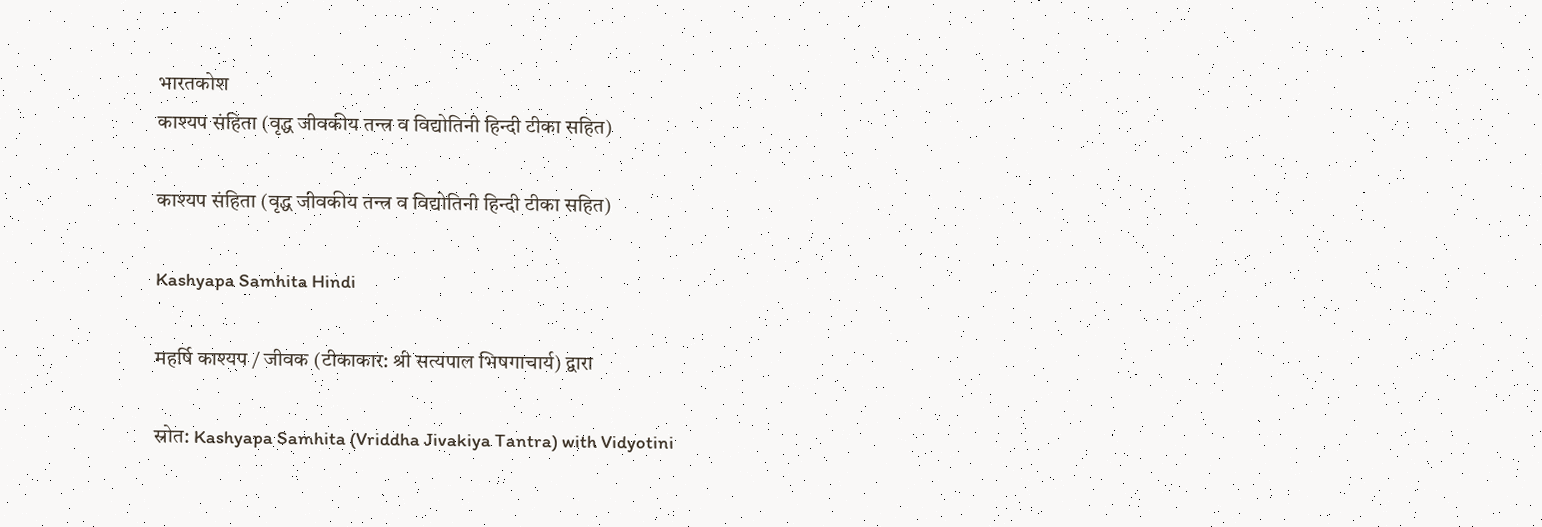भारतकोश
काश्यप संहिता (वृद्ध जीवकीय तन्त्र व विद्योतिनी हिन्दी टीका सहित)

काश्यप संहिता (वृद्ध जीवकीय तन्त्र व विद्योतिनी हिन्दी टीका सहित)

Kashyapa Samhita Hindi

महर्षि काश्यप / जीवक (टीकाकार: श्री सत्यपाल भिषगाचार्य) द्वारा

स्रोत: Kashyapa Samhita (Vriddha Jivakiya Tantra) with Vidyotini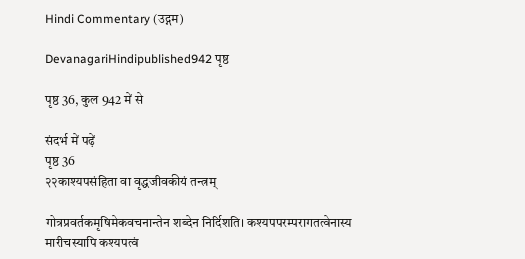Hindi Commentary (उद्गम)

DevanagariHindipublished942 पृष्ठ

पृष्ठ 36, कुल 942 में से

संदर्भ में पढ़ें
पृष्ठ 36
२२काश्यपसंहिता वा वृद्धजीवकीयं तन्त्रम्

गोत्रप्रवर्तकमृषिमेकवचनान्तेन शब्देन निर्दिशति। कश्यपपरम्परागतत्वेनास्य मारीचस्यापि कश्यपत्वं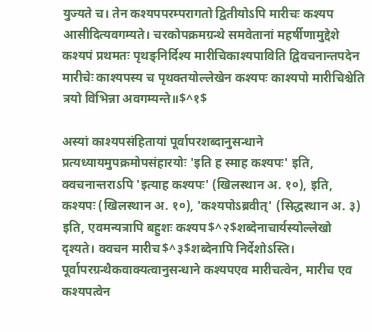युज्यते च। तेन कश्यपपरम्परागतो द्वितीयोऽपि मारीचः कश्यप आसीदित्यवगम्यते। चरकोपक्रमग्रन्थे समवेतानां महर्षीणामुद्देशे कश्यपं प्रथमतः पृथङ्निर्दिश्य मारीचिकाश्यपाविति द्विवचनान्तपदेन मारीचेः काश्यपस्य च पृथक्तयोल्लेखेन कश्यपः काश्यपो मारीचिश्चेति त्रयो विभिन्ना अवगम्यन्ते॥$^१$

अस्यां काश्यपसंहितायां पूर्वापरशब्दानुसन्धाने प्रत्यध्यायमुपक्रमोपसंहारयोः 'इति ह स्माह कश्यपः' इति, क्वचनान्तराऽपि 'इत्याह कश्यपः' (खिलस्थान अ. १०), इति, कश्यपः (खिलस्थान अ. १०), 'कश्यपोऽब्रवीत्' (सिद्धस्थान अ. ३) इति, एवमन्यत्रापि बहुशः कश्यप$^२$शब्देनाचार्यस्योल्लेखो दृश्यते। क्वचन मारीच$^३$शब्देनापि निर्देशोऽस्ति। पूर्वापरग्रन्थैकवाक्यत्वानुसन्धाने कश्यपएव मारीचत्वेन, मारीच एव कश्यपत्वेन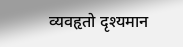व्यवहृतो दृश्यमान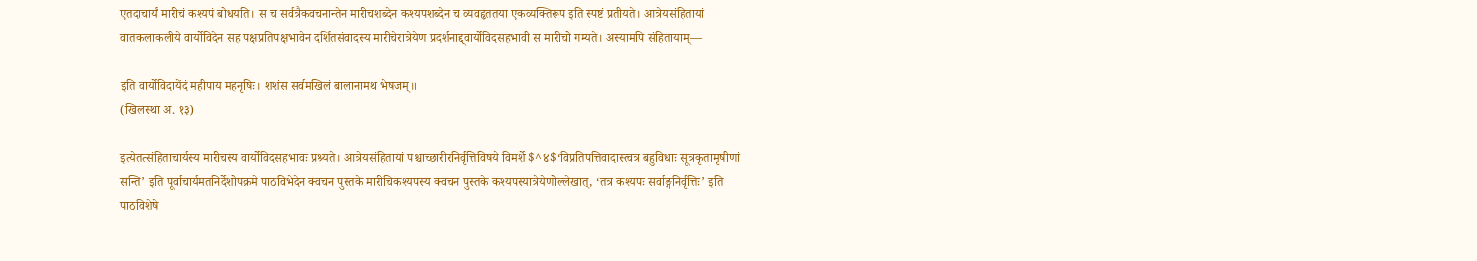एतदाचार्यं मारीचं कश्यपं बोधयति। स च सर्वत्रैकवचनान्तेन मारीचशब्देन कश्यपशब्देन च व्यवहृततया एकव्यक्तिरूप इति स्पष्टं प्रतीयते। आत्रेयसंहितायां वातकलाकलीये वार्योविदेन सह पक्षप्रतिपक्षभावेन दर्शितसंवादस्य मारीचेरात्रेयेण प्रदर्शनाद्द्वार्योविदसहभावी स मारीचो गम्यते। अस्यामपि संहितायाम्—

इति वार्योविदायेंदं महीपाय महनृषिः। शशंस सर्वमखिलं बालानामथ भेषजम्॥
(खिलस्था अ. १३)

इत्येतत्संहिताचार्यस्य मारीचस्य वार्योविदसहभावः प्रश्र्यते। आत्रेयसंहितायां पश्चाच्छारीरनिर्वृत्तिविषये विमर्शे $^४$‘विप्रतिपत्तिवादास्त्वत्र बहुविधाः सूत्रकृतामृषीणां सन्ति’ इति पूर्वाचार्यमतनिर्देशोपक्रमे पाठविभेदेन क्वचन पुस्तके मारीचिकश्यपस्य क्वचन पुस्तके कश्यपस्यात्रेयेणोल्लेखात्, ‘तत्र कश्यपः सर्वाङ्गनिर्वृत्तिः’ इति पाठविशेषे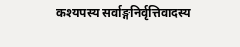कश्यपस्य सर्वाङ्गनिर्वृत्तिवादस्य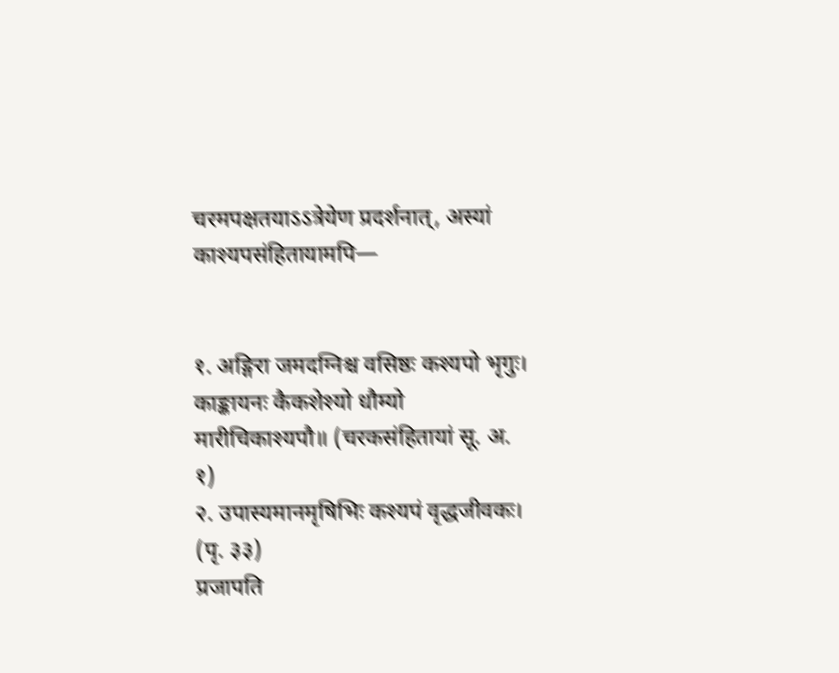चरमपक्षतयाऽऽत्रेयेण प्रदर्शनात्, अस्यां काश्यपसंहितायामपि—


१. अङ्गिरा जमदग्निश्च वसिष्ठः कश्यपो भृगुः। काङ्कायनः कैकशेश्यो धौम्यो मारीचिकाश्यपौ॥ (चरकसंहितायां सू. अ. १)
२. उपास्यमानमृषिभिः कश्यपं वृद्धजीवकः। (पृ. ३३)
प्रजापति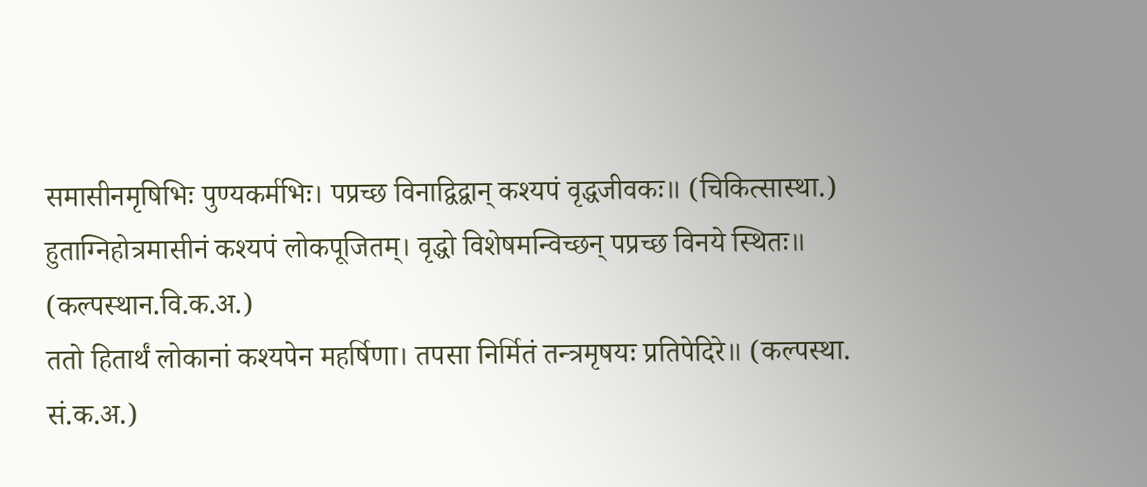समासीनमृषिभिः पुण्यकर्मभिः। पप्रच्छ विनाद्विद्वान् कश्यपं वृद्धजीवकः॥ (चिकित्सास्था.)
हुताग्निहोत्रमासीनं कश्यपं लोकपूजितम्। वृद्धो विशेषमन्विच्छन् पप्रच्छ विनये स्थितः॥ (कल्पस्थान.वि.क.अ.)
ततो हितार्थं लोकानां कश्यपेन महर्षिणा। तपसा निर्मितं तन्त्रमृषयः प्रतिपेदिरे॥ (कल्पस्था. सं.क.अ.)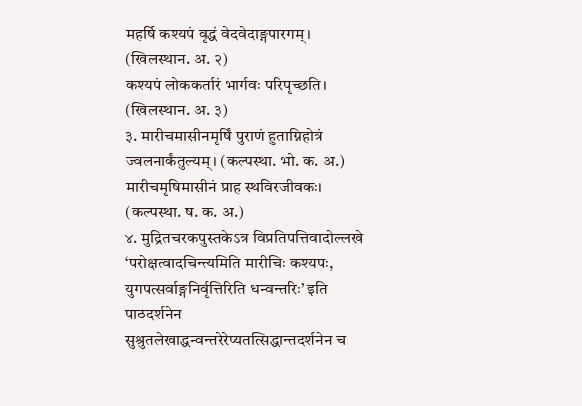महर्षि कश्यपं वृद्धं वेदवेदाङ्गपारगम्। (खिलस्थान. अ. २)
कश्यपं लोककर्तारं भार्गवः परिपृच्छति। (खिलस्थान. अ. ३)
३. मारीचमासीनमृर्षिं पुराणं हुताग्निहोत्रं ज्वलनार्कंतुल्यम्। (कल्पस्था. भो. क. अ.)
मारीचमृषिमासीनं प्राह स्थविरजीवकः। (कल्पस्था. ष. क. अ.)
४. मुद्रितचरकपुस्तकेऽत्र विप्रतिपत्तिवादोल्लखे ‘परोक्षत्वादचिन्त्यमिति मारीचिः कश्यपः, युगपत्सर्वाङ्गनिर्वृत्तिरिति धन्वन्तरिः’ इति पाठदर्शनेन सुश्रुतलेखाद्धन्वन्तरेरेप्यतत्सिद्धान्तदर्शनेन च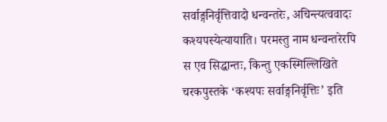सर्वाङ्गनिर्वृत्तिवादो धन्वन्तरेः, अचिन्त्यत्ववादः कश्यपस्येत्यायाति। परमस्तु नाम धन्वन्तरेरपि स एव सिद्धान्तः, किन्तु एकस्मिल्लिखिते चरकपुस्तके ‘कश्यपः सर्वाङ्गनिर्वृत्तिः’ इति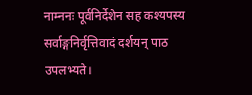नाम्ननः पूर्वनिर्देशेन सह कश्यपस्य सर्वाङ्गनिर्वृत्तिवादं दर्शयन् पाठ उपलभ्यते।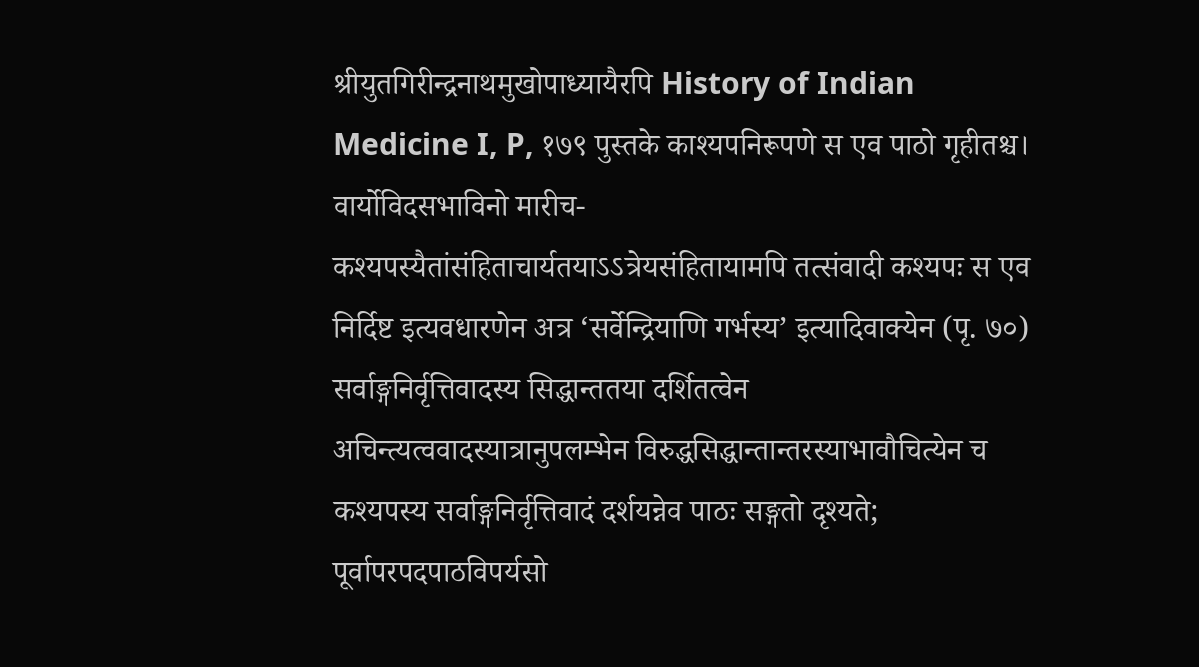श्रीयुतगिरीन्द्रनाथमुखोपाध्यायैरपि History of Indian Medicine I, P, १७९ पुस्तके काश्यपनिरूपणे स एव पाठो गृहीतश्च। वार्योविदसभाविनो मारीच-कश्यपस्यैतांसंहिताचार्यतयाऽऽत्रेयसंहितायामपि तत्संवादी कश्यपः स एव निर्दिष्ट इत्यवधारणेन अत्र ‘सर्वेन्द्रियाणि गर्भस्य’ इत्यादिवाक्येन (पृ. ७०) सर्वाङ्गनिर्वृत्तिवादस्य सिद्धान्ततया दर्शितत्वेन अचिन्त्यत्ववादस्यात्रानुपलम्भेन विरुद्धसिद्धान्तान्तरस्याभावौचित्येन च कश्यपस्य सर्वाङ्गनिर्वृत्तिवादं दर्शयन्नेव पाठः सङ्गतो दृश्यते; पूर्वापरपदपाठविपर्यसो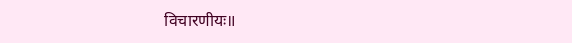विचारणीयः॥